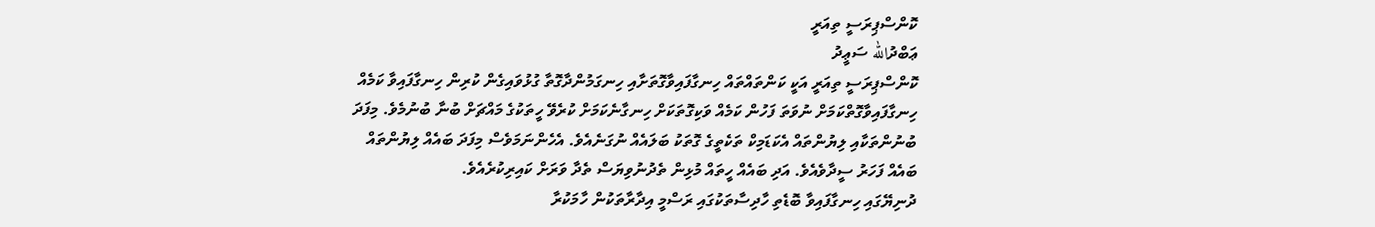ކޮންސްޕިރަސީ ތިއަރީ
ޢަބްދުالله ސަޢީދު
ކޮންސްޕިރަސީ ތިއަރީ އަކީ ކަންތައްތައް ހިނގާފައިވާގޮތަށާއި ހިނގަމުންދާގޮތާ ގުޅުވައިގެން ކުރިން ހިނގާފައިވާ ކަމެއް ހިނގާފައިވާގޮތްކަމަށް ނުވަތަ ފަހުން ކަމެއް ވަކިގޮތަކަށް ހިނގާނެކަމަށް ކުރެވޭ ހީތަކުގެ މައްޗަށް ބުނާ ބުނުމެވެ. މިފަދަ ބުނުންތަކާއި ލިޔުންތައް އެކަޑަމިކް ތަކެތީގެ ގޮތަކު ބަލައެއް ނުގަނެއެވެ. އެހެންނަމަވެސް މިފަދަ ބައެއް ލިޔުންތައް ބައެއް ފަހަރު ސީދާވެއެވެ. އަދި ބައެއް ހީތައް މުޅިން ތެދުނުވިޔަސް ތެދާ ވަރަށް ކައިރިކުރެއެވެ.
ދުނިޔޭގައި ހިނގާފައިވާ ބޮޑެތި ހާދިސާތަކުގައި ރަސްމީ އިދާރާތަކުން ހާމަކުރާ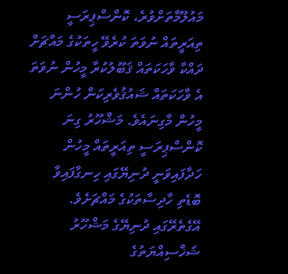މައުލޫމާތަށްވުރެ، ކޮންސްޕިރަސީ ތިއަރީތައް ނުވަތަ ކުރެވޭ ހީތަކުގެ މައްޗަށް ދައްކާ ވާހަކަތައް ޤަބޫލުކުރާ މީހުން ނުވަތަ އެ ވާހަކަތައް ޝައުޤުވެރިކަން ހުންނަ މީހުން މާގިނައެވެ. މަޝްހޫރު ގިނަ ކޮންސްޕިރަސީ ތިއަރީތައް މީހުން ހަދާފައިވަނީ ދުނިޔޭގައި ހިނގާފައިވާ ބޮޑެތި ހާދިސާތަކުގެ މައްޗަށެވެ. އޭގެތެރޭގައި ދުނިޔޭގެ މަޝްހޫރު ޝަޚްސިއްޔަތުގެ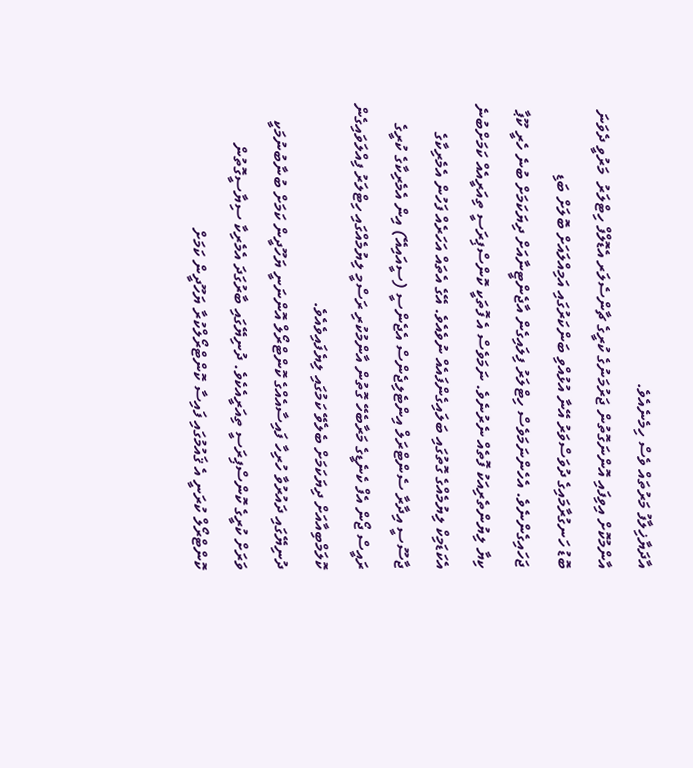އާދަޔާޚިލާފު މަރުތައް ވެސް ހިމެނެއެވެ.
އާންމުކޮށް އިވިފައި އޮންނަގޮތުން ޖަރުމަނުގެ ކުރީގެ ޗާންސެލަރ އެޑޮލްފް ހިޓްލަރު  މަރުވީ ދެވަނަ ބޮޑު ހަނގުރާމައިގެ ދުވަސްވަރު އޭނާ އުޅުއްވި ބަންކަރުގައި އަމިއްލައަށް ބޮލަށް ބަޑި ޖަހައިގެންނެވެ. އެހެންނަމަވެސް ހިޓްލަރު ފިލައިގެން އާޖެންޓީނާއަށް ދިޔަކަމަށް ބުނެ ހެރީ ކޫޕާ ކިޔާ ލިޔުންތެރިއަކު ފޮތެއް ނެރުނެވެ. ނަމަވެސް އެ ފޮތަކީ ކޮންސްޕިރަސީ ތިއަރީއެއް ކަމަށްބުނެ އެކަޑަމިކް ލިޔުމެއްގެ ގޮތުގައި ބަލައިގެންފައެއް ނުވެއެވެ. އޭގެ އެތައް އަހަރެއް ފަހުން އެމެރިކާގެ ޖާސޫސީ އިދާރާ ސެންޓްރަލް އިންޓެލިޖެންސް އެޖެންސީ (ސީއައިއޭ) އިން އެމެރިކާގެ ކުރީގެ ރައީސް ޖޯން އެފް ކެނެޑީގެ މަރާބެހޭ ގޮތުން އާންމުކުރި ރަސްމީ ލިޔުމެއްގައި ހިޓްލަރު ފިއްލަވައިގެން ކޮލަމްބިއާއަށް ދިޔަކަމަށް ބެލެވޭ ކަމުގައި ލިޔެފައިވެއެވެ.
ދުނިޔޭގައި ދައުރުވާ ހުރިހާ ފައިސާއެއްގެ ކޮންޓްރޯލް އޮންނަނީ ޔަހޫދީން ކަމަށް ބުނާބުނުމަކީ ވަރަށް ކުރީގެ ކޮންސްޕިރަސީ ތިއަރީއެކެވެ. ދުނިޔޭގައި ބާރުގަދަ އެމެރިކާ ސިޔާސީގޮތުން ކޮންޓްރޯލް ކުރަނީ އެ ޤައުމުގައި ފައިސާ ކޮންޓްރޯލްކުރާ ޔަހޫދީން ކަމަށް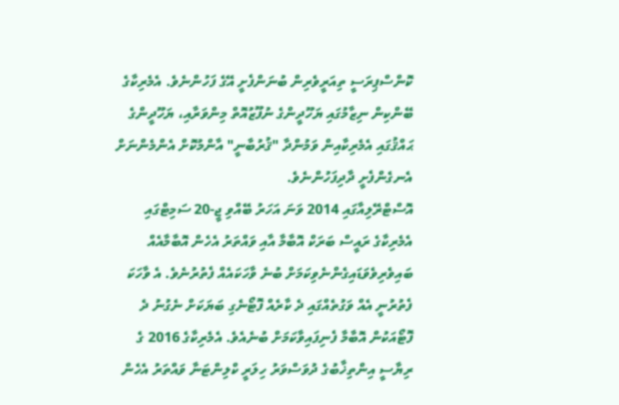ކޮންސްޕިރަސީ ތިއަރީވެރިން ބުނަންފެށީ އޭގެ ފަހުންނެވެ. އެމެރިކާގެ ބޭންކިން ނިޒާމުގައި ޔަހޫދީންގެ ނުފޫޒުއޮތް މިންވަރާއި، ޔަހޫދީންގެ ޙައްޤުގައި އެމެރިކާއިން ވަމުންދާ "ޤުރުބާނީ" އާންމުކޮށް އެންމެންނަށް އެނގެންފެށީ ދާދިފަހުންނެވެ.
އޮސްޓްރޭލިއާގައި 2014 ވަނަ އަހަރު ބޭއްވި ޖީ-20 ސަމިޓްގައި އެމެރިކާގެ ރައީސް ބަރަކް އޮބާމާ އާއި ވައްތަރު އެހެން އޮބާމާއެއް ބައިވެރިވެވަޑައިގެންނެވިކަމަށް ބުނެ ވާހަކައެއް ފެތުރުނެވެ. އެ ވާހަކަ ފެތުރުނީ އެއް ވަގުތެއްގައި ދެ ކާރެއް ފޮޓޯނެގި ބަޔަކަށް ނެގުނު ދެ ފޮޓޯއަކުން އޮބާމާ ފެނިފައިވާކަމަށް ބުނެއެވެ. އެމެރިކާގެ 2016 ގެ ރިޔާސީ އިންތިޚާބުގެ ދުވަސްވަރު ހިލަރީ ކްލިންޓަނާ ވައްތަރު އެހެން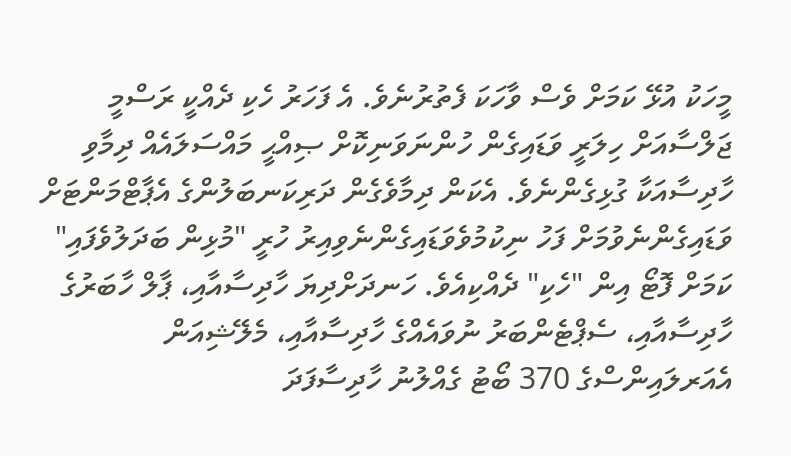މީހަކު އުޅޭ ކަމަށް ވެސް ވާހަކަ ފެތުރުނެވެ. އެ ފަހަރު ހެކި ދެއްކީ ރަސްމީ ޖަލްސާއަށް ހިލަރީ ވަޑައިގެން ހުންނަވަނިކޮށް ޞިއްޙީ މައްސަލައެއް ދިމާވި ހާދިސާއަކާ ގުޅިގެންނެވެ. އެކަން ދިމާވެގެން ދަރިކަނބަލުންގެ އެޕާޓްމަންޓަށް ވަޑައިގެންނެވުމަށް ފަހު ނިކުމުވެވަޑައިގެންނެވިއިރު ހުރީ "މުޅިން ބަދަލުވެފައި" ކަމަށް ފޮޓޯ އިން "ހެކި" ދެއްކިއެވެ. ހަނދަށްދިޔަ ހާދިސާއާއި، ޕާލް ހާބަރުގެ ހާދިސާއާއި، ސެޕްޓެންބަރު ނުވައެއްގެ ހާދިސާއާއި، މެލޭޝިއަން އެއަރލައިންސްގެ 370 ބޯޓު ގެއްލުނު ހާދިސާފަދަ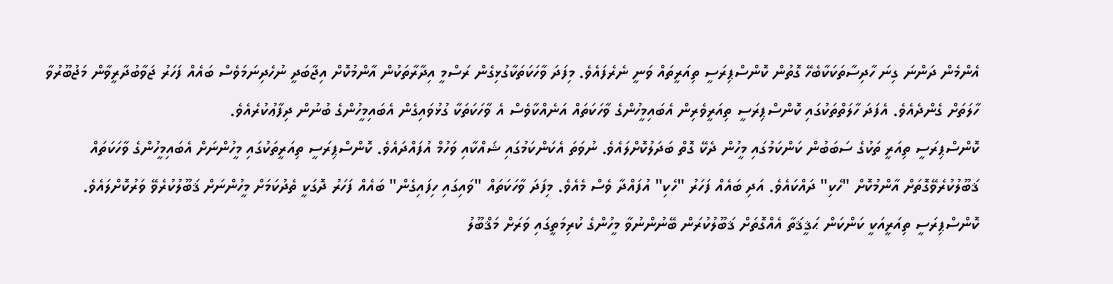އެންމެން ދަންނަ ގިނަ ހާދިސާތަކަކާބެހޭ ގޮތުން ކޮންސްޕިރަސީ ތިއަރީތައް ވަނީ ނެރެފައެވެ. މިފަދަ ވާހަކަތަކާގުޅިގެން ރަސްމީ އިދާރާތަކުން އާންމުކޮށް އިޖާބަދީ ނުހެދިނަމަވެސް ބައެއް ފަހަރު ޖަވާބުދާރީވާން މަޖުބޫރުވާ ހާލަތަށް ގެންދެއެވެ. އެފަދަ ހާލަތްތަކުގައި ކޮންސްޕިރަސީ ތިއަރީވެރިން އެބައިމީހުންގެ ވާހަކަތައް އަނެއްކާވެސް އެ ވާހަކަތަކާ ގުޅުވައިގެން އެބައިމީހުންގެ ބުނުން ދިފާޢުކުރެއެވެ.
ކޮންސްޕިރަސީ ތިއަރީ ތަކުގެ ސަބަބުން ކަންކަމުގައި މީހުން ދެކޭ ގޮތް ބަދަލުކޮށްލައެވެ. ނުވަތަ އެކަންކަމުގައި ޝައްކާއި ވަހުމް އުފައްދައެވެ. ކޮންސްޕިރަސީ ތިއަރީތަކުގައި މީހުންނަށް އެބައިމީހުންގެ ވާހަކަތައް ޤަބޫލުކުރެވޭގޮތަށް އާންމުކޮށް "ހެކި" ދައްކައެވެ. އަދި ބައެއް ފަހަރު "ހެކި" އުފައްދާ ވެސް މެއެވެ. މިފަދަ ވާހަކަތައް "ވައިގައި ހިފައިގެން" ބައެއް ފަހަރު ދޮގަކީ ތެދުކަމަށް މީހުންނަށް ޤަބޫލުކުރެވޭ ވަރުކޮށްލައެވެ. ކޮންސްޕިރަސީ ތިއަރީއަކީ ކަންކަން ޙަޤީޤަތާ އެއްގޮތަށް ޤަބޫލުކުރަން ބޭނުންނުވާ މީހުންގެ ކުރިމަތީގައި ވަރަށް މަޤްބޫލު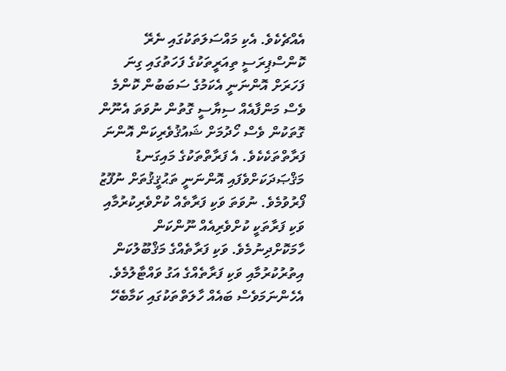އެއްޗެކެވެ. އެކި މައްސަލަތަކުގައި ނެރޭ ކޮންސްޕިރަސީ ތިއަރީތަކުގެ ފަހަތުގައި ގިނަ ފަހަރަށް އޮންނަނީ އެކަމުގެ ސަބަބުން ކޮންމެ ވެސް މަންފާއެއް ސިޔާސީ ގޮތުން ނުވަތަ އެނޫން ގޮތަކުން ވެސް ހޯދުމަށް ޝައުޤުވެރިކަން އޮންނަ ފަރާތްތަކެކެވެ. އެ ފަރާތްތަކުގެ މައިގަނޑު މަޤްޞަދަކަށްވެފައި އޮންނަނީ ތަޙުޤީޤުތަށް ނުފޫޒު ފޯރުވުމެވެ. ނުވަތަ ވަކި ފަރާތެއް ކުށްވެރިކުރުމާއި ވަކި ފަރާތަކީ ކުށްވެރިއެއް ނޫންކަން ހާމަކޮށްދިނުމެވެ. ވަކި ފަރާތެއްގެ މަޤްބޫލުކަން އިތުރުކުރުމާއި ވަކި ފަރާތެއްގެ އަގު ވައްޓާލުމެވެ. އެހެންނަމަވެސް ބައެއް ހާލަތްތަކުގައި ކަމާބެހޭ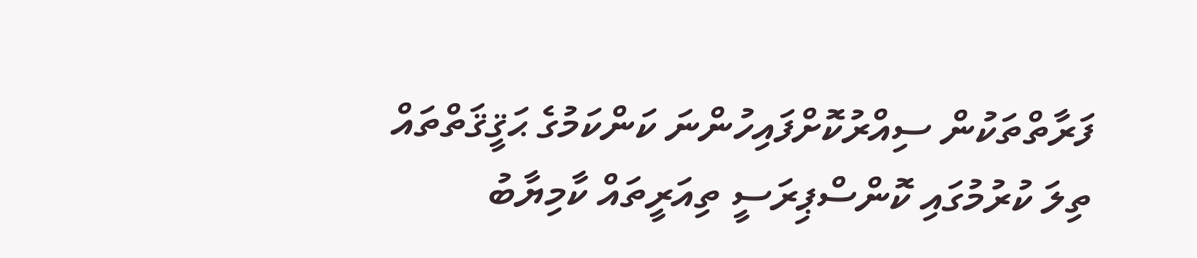ފަރާތްތަކުން ސިއްރުކޮށްފައިހުންނަ ކަންކަމުގެ ޙަޤީޤަތްތައް ތިލަ ކުރުމުގައި ކޮންސްޕިރަސީ ތިއަރީތައް ކާމިޔާބު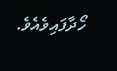ހޯދާފައިވެއެވެ.